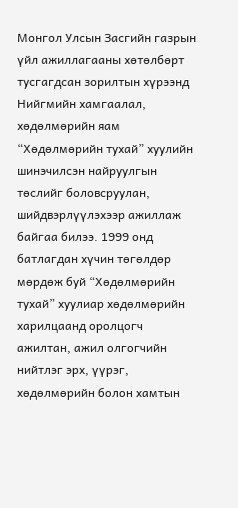Монгол Улсын Засгийн газрын үйл ажиллагааны хөтөлбөрт тусгагдсан зорилтын хүрээнд Нийгмийн хамгаалал, хөдөлмөрийн яам “Хөдөлмөрийн тухай” хуулийн шинэчилсэн найруулгын төслийг боловсруулан, шийдвэрлүүлэхээр ажиллаж байгаа билээ. 1999 онд батлагдан хүчин төгөлдөр мөрдөж буй “Хөдөлмөрийн тухай” хуулиар хөдөлмөрийн харилцаанд оролцогч ажилтан, ажил олгогчийн нийтлэг эрх, үүрэг, хөдөлмөрийн болон хамтын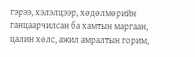гэрээ, хэлэлцээр, хөдөлмөрийн ганцаарчилсан ба хамтын маргаан, цалин хөлс, ажил амралтын горим,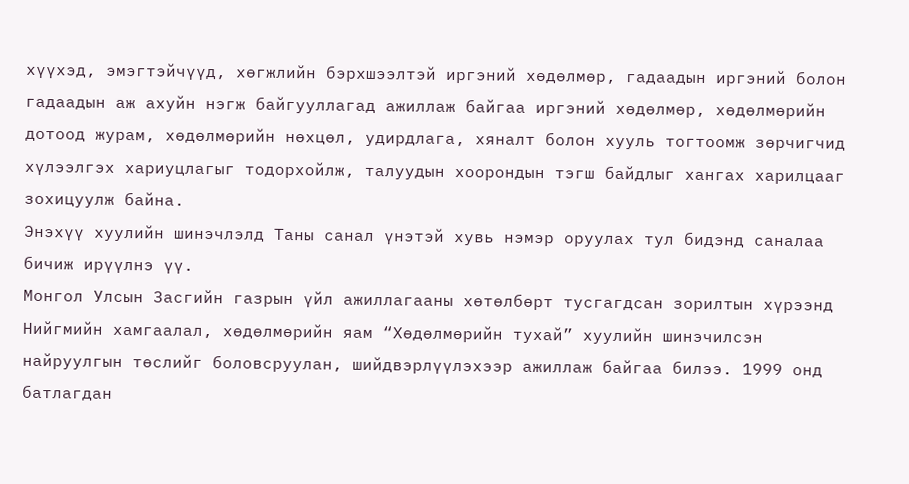хүүхэд, эмэгтэйчүүд, хөгжлийн бэрхшээлтэй иргэний хөдөлмөр, гадаадын иргэний болон гадаадын аж ахуйн нэгж байгууллагад ажиллаж байгаа иргэний хөдөлмөр, хөдөлмөрийн дотоод журам, хөдөлмөрийн нөхцөл, удирдлага, хяналт болон хууль тогтоомж зөрчигчид хүлээлгэх хариуцлагыг тодорхойлж, талуудын хоорондын тэгш байдлыг хангах харилцааг зохицуулж байна.
Энэхүү хуулийн шинэчлэлд Таны санал үнэтэй хувь нэмэр оруулах тул бидэнд саналаа бичиж ирүүлнэ үү.
Монгол Улсын Засгийн газрын үйл ажиллагааны хөтөлбөрт тусгагдсан зорилтын хүрээнд Нийгмийн хамгаалал, хөдөлмөрийн яам “Хөдөлмөрийн тухай” хуулийн шинэчилсэн найруулгын төслийг боловсруулан, шийдвэрлүүлэхээр ажиллаж байгаа билээ. 1999 онд батлагдан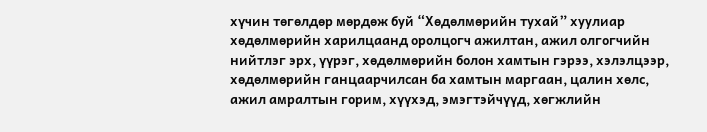хүчин төгөлдөр мөрдөж буй “Хөдөлмөрийн тухай” хуулиар хөдөлмөрийн харилцаанд оролцогч ажилтан, ажил олгогчийн нийтлэг эрх, үүрэг, хөдөлмөрийн болон хамтын гэрээ, хэлэлцээр, хөдөлмөрийн ганцаарчилсан ба хамтын маргаан, цалин хөлс, ажил амралтын горим, хүүхэд, эмэгтэйчүүд, хөгжлийн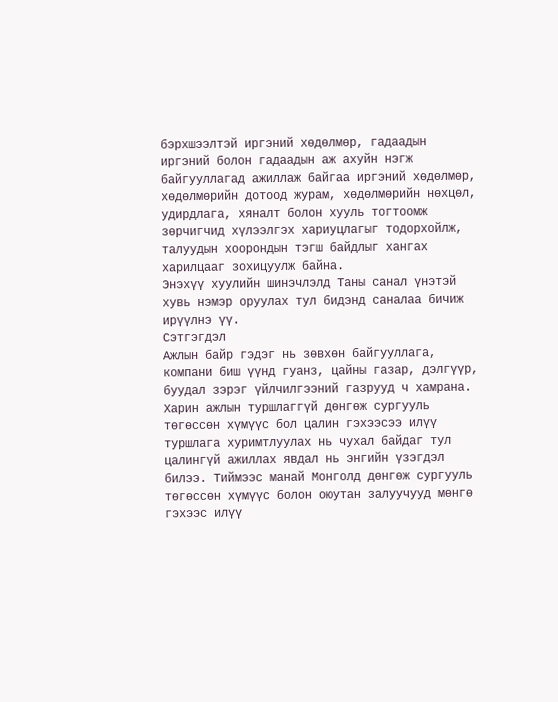бэрхшээлтэй иргэний хөдөлмөр, гадаадын иргэний болон гадаадын аж ахуйн нэгж байгууллагад ажиллаж байгаа иргэний хөдөлмөр, хөдөлмөрийн дотоод журам, хөдөлмөрийн нөхцөл, удирдлага, хяналт болон хууль тогтоомж зөрчигчид хүлээлгэх хариуцлагыг тодорхойлж, талуудын хоорондын тэгш байдлыг хангах харилцааг зохицуулж байна.
Энэхүү хуулийн шинэчлэлд Таны санал үнэтэй хувь нэмэр оруулах тул бидэнд саналаа бичиж ирүүлнэ үү.
Сэтгэгдэл
Ажлын байр гэдэг нь зөвхөн байгууллага, компани биш үүнд гуанз, цайны газар, дэлгүүр, буудал зэрэг үйлчилгээний газрууд ч хамрана.
Харин ажлын туршлаггүй дөнгөж сургууль төгөссөн хүмүүс бол цалин гэхээсээ илүү туршлага хуримтлуулах нь чухал байдаг тул цалингүй ажиллах явдал нь энгийн үзэгдэл билээ. Тиймээс манай Монголд дөнгөж сургууль төгөссөн хүмүүс болон оюутан залуучууд мөнгө гэхээс илүү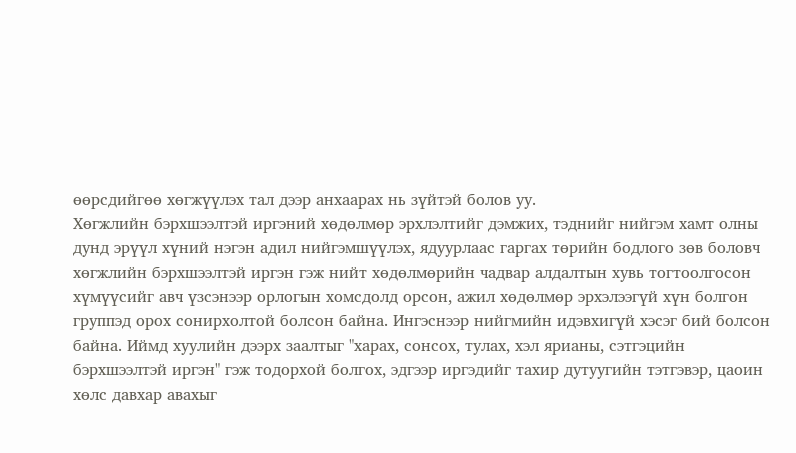өөрсдийгөө хөгжүүлэх тал дээр анхаарах нь зүйтэй болов уу.
Хөгжлийн бэрхшээлтэй иргэний хөдөлмөр эрхлэлтийг дэмжих, тэднийг нийгэм хамт олны дунд эрүүл хүний нэгэн адил нийгэмшүүлэх, ядуурлаас гаргах төрийн бодлого зөв боловч хөгжлийн бэрхшээлтэй иргэн гэж нийт хөдөлмөрийн чадвар алдалтын хувь тогтоолгосон хүмүүсийг авч үзсэнээр орлогын хомсдолд орсон, ажил хөдөлмөр эрхэлээгүй хүн болгон группэд орох сонирхолтой болсон байна. Ингэснээр нийгмийн идэвхигүй хэсэг бий болсон байна. Иймд хуулийн дээрх заалтыг "харах, сонсох, тулах, хэл ярианы, сэтгэцийн бэрхшээлтэй иргэн" гэж тодорхой болгох, эдгээр иргэдийг тахир дутуугийн тэтгэвэр, цаоин хөлс давхар авахыг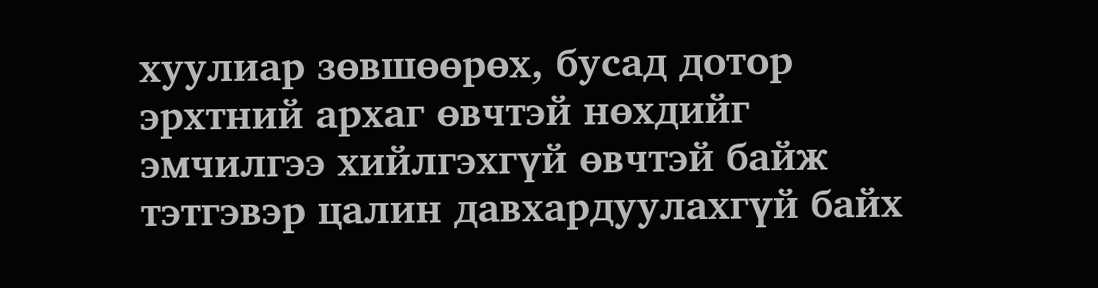хуулиар зөвшөөрөх, бусад дотор эрхтний архаг өвчтэй нөхдийг эмчилгээ хийлгэхгүй өвчтэй байж тэтгэвэр цалин давхардуулахгүй байх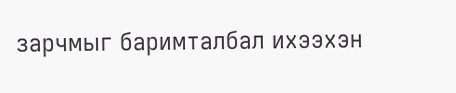зарчмыг баримталбал ихээхэн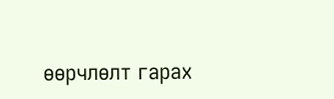өөрчлөлт гарах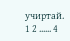учиртай.
1 2 ...... 4